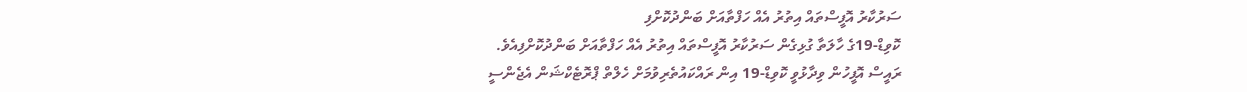ސަރުކާރު އޮފީސްތައް އިތުރު އެއް ހަފްތާއަށް ބަންދުކޮށްފި
ކޮވިޑް-19ގެ ހާލަތާ ގުޅިގެން ސަރުކާރު އޮފީސްތައް އިތުރު އެއް ހަފްތާއަށް ބަންދުކޮށްފިއެވެ.
ރައީސް އޮފީހުން ވިދާޅުވީ ކޮވިޑް-19 އިން ރައްކައުތެރިވުމަށް ހެލްތް ޕްރޮޓެކްޝަން އެޖެންސީ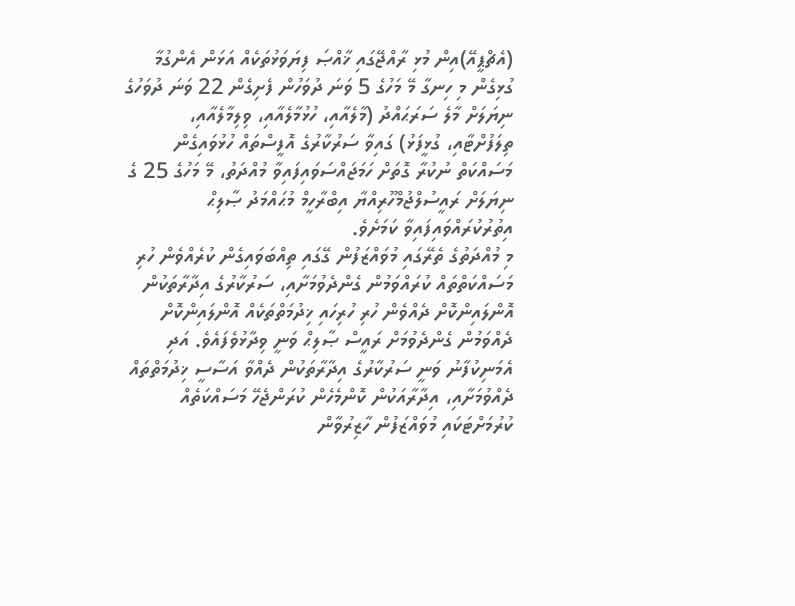(އެޗްޕީއޭ)އިން މުޅި ރާއްޖޭގައި ޚާއްޞަ ފިޔަވަޅުތަކެއް އަޅަން އެންގުމާ ގުޅިގެން މި ހިނގާ މޭ މަހުގެ 5 ވަނަ ދުވަހުން ފެށިގެން 22 ވަނަ ދުވަހުގެ ނިޔަލަށް މާލެ ސަރަޙައްދު (މާލެއާއި، ހުޅުމާލެއާއި، ވިލިމާލެއާއި، ތިލަފުށްޓާއި، ގުޅީފަޅު) ގައިވާ ސަރުކާރުގެ އޮފީސްތައް ހުޅުވައިގެން މަސައްކަތް ނުކުރާ ގޮތަށް ހަމަޖައްސަވައިފައިވާ މުއްދަތު، މޭ މަހުގެ 25 ގެ ނިޔަލަށް ރައީސުލްޖުމްހޫރިއްޔާ އިބްރާހީމް މުޙައްމަދު ޞާލިޙް އިތުރުކުރައްވައިފައިވާ ކަމަށެވެ.
މި މުއްދަތުގެ ތެރޭގައި މުވައްޒަފުން ގޭގައި ތިއްބަވައިގެން ކުރެއްވެން ހުރި މަސައްކަތްތައް ކުރައްވަމުން ގެންދެވުމަށާއި، ސަރުކާރުގެ އިދާރާތަކުން އޮންލައިންކޮށް ދެއްވެން ހުރި ހުރިހައި ޚިދުމަތްތަކެއް އޮންލައިންކޮށް ދެއްވަމުން ގެންދެވުމަށް ރައީސް ޞާލިޙް ވަނީ ވިދާޅުވެފައެވެ. އަދި އެމަނިކުފާނު ވަނީ ސަރުކާރުގެ އިދާރާތަކުން ދެއްވާ އަސާސީ ޚިދުމަތްތައް ދެއްވުމަށާއި، އިދާރާއަކުން ކޮންމެހެން ކުރަންޖެހޭ މަސައްކަތެއް ކުރުމަށްޓަކައި މުވައްޒަފުން ހާޒިރުވާން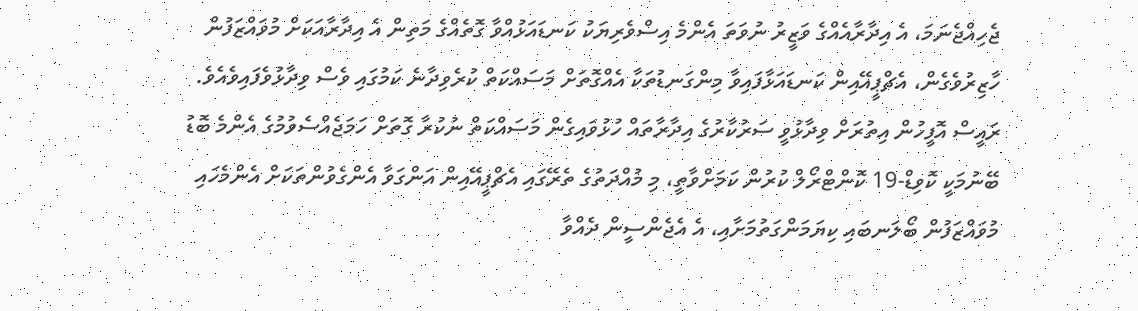ޖެހިއްޖެނަމަ، އެ އިދާރާއެއްގެ ވަޒީރު ނުވަތަ އެންމެ އިސްވެރިޔަކު ކަނޑައަޅުއްވާ ގޮތެއްގެ މަތިން އެ އިދާރާއަކަށް މުވައްޒަފުން ހާޒިރުވެގެން، އެޗްޕީއޭއިން ކަނޑައަޅާފައިވާ މިންގަނޑުތަކާ އެއްގޮތަށް މަސައްކަތް ކުރެވިދާނެ ކަމުގައި ވެސް ވިދާޅުވެފައިވެއެވެ.
ރައީސް އޮފީހުން އިތުރަށް ވިދާޅުވީ ސަރުކާރުގެ އިދާރާތައް ހުޅުވައިގެން މަސައްކަތް ނުކުރާ ގޮތަށް ހަމަޖެއްސެވުމުގެ އެންމެ ބޮޑު ބޭނުމަކީ ކޮވިޑް-19 ކޮންޓްރޯލް ކުރުން ކަމަށްވާތީ، މި މުއްދަތުގެ ތެރޭގައި އެޗްޕީއޭއިން އަންގަވާ އެންގެވުންތަކަށް އެންމެހައި މުވައްޒަފުން ބޯލަނބައި ކިޔަމަންގަތުމަށާއި، އެ އެޖެންސީން ދެއްވާ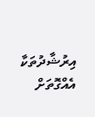އިރުޝާދުތަކާ އެއްގޮތަށް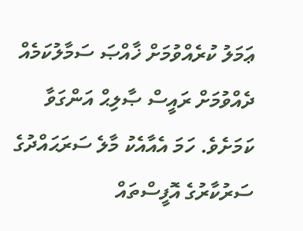ޢަމަލު ކުރެއްވުމަށް ޚާއްޞަ ސަމާލުކަމެއް ދެއްވުމަށް ރައީސް ޞާލިޙް އަންގަވާ ކަމަށެވެ. ހަމަ އެއާއެކު މާލެ ސަރަޙައްދުގެ ސަރުކާރުގެ އޮފީސްތައް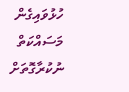ހުޅުވައިގެން މަސައްކަތް ނުކުރާގޮތަށް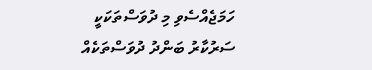ހަމަޖެއްސެވި މި ދުވަސްތަކަކީ ސަރުކާރު ބަންދު ދުވަސްތަކެއް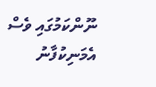ނޫންކަމުގައި ވެސް އެމަނިކުފާނު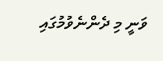ވަނީ މި ދެންނެވުމުގައި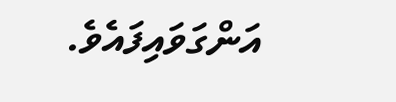އަންގަވައިފައެވެ.